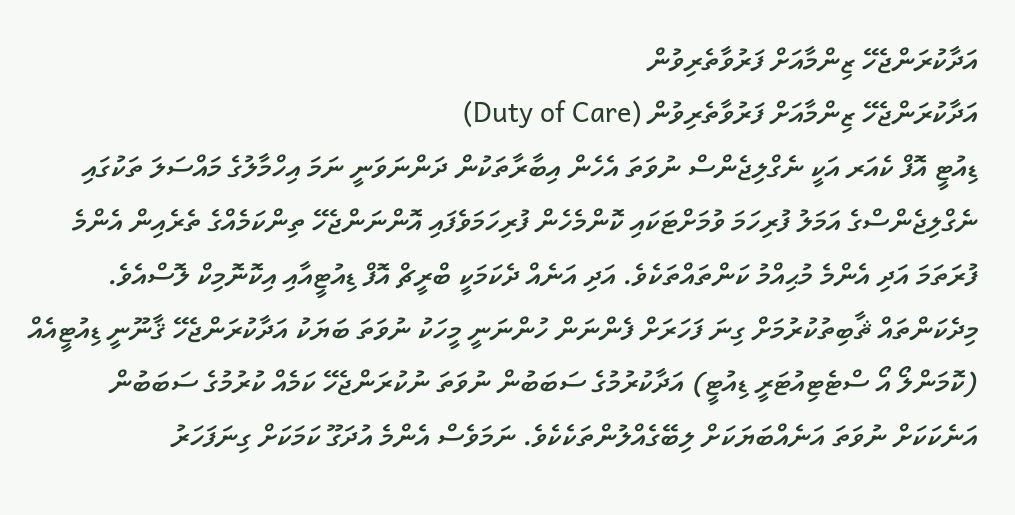އަދާކުރަންޖެހޭ ޒިންމާއަށް ފަރުވާތެރިވުން
އަދާކުރަންޖެހޭ ޒިންމާއަށް ފަރުވާތެރިވުން (Duty of Care)
ޑިއުޓީ އޮފް ކެއަރ އަކީ ނެގްލިޖެންސް ނުވަތަ އެހެން އިބާރާތަކުން ދަންނަވަނީ ނަމަ އިހްމާލުގެ މައްސަލަ ތަކުގައި ނެގްލިޖެންސްގެ އަމަލު ފުރިހަމަ ވުމަށްޓަކައި ކޮންމެހެން ފުރިހަމަވެފައި އޮންނަންޖެހޭ ތިންކަމެއްގެ ތެރެއިން އެންމެ ފުރަތަމަ އަދި އެންމެ މުޙިއްމު ކަންތައްތަކެވެ. އަދި އަނެއް ދެކަމަކީ ބްރީޗް އޮފް ޑިއުޓީއާއި އިކޮނޮމިކް ލޮސްއެވެ. މިދެކަންތައް ޘާބިތުކުރުމަށް ގިނަ ފަހަރަށް ފެންނަން ހުންނަނީ މީހަކު ނުވަތަ ބަޔަކު އަދާކުރަންޖެހޭ ޤާނޫނީ ޑިއުޓީއެއް (ކޮމަންލޯ އޯ ސްޓެޓިއުޓަރީ ޑިއުޓީ) އަދާކުރުމުގެ ސަބަބުން ނުވަތަ ނުކުރަންޖެހޭ ކަމެއް ކުރުމުގެ ސަބަބުން އަނެކަކަށް ނުވަތަ އަނެއްބަޔަކަށް ލިބޭގެއްލުންތަކެކެވެ. ނަމަވެސް އެންމެ އުދަގޫ ކަމަކަށް ގިނަފަހަރު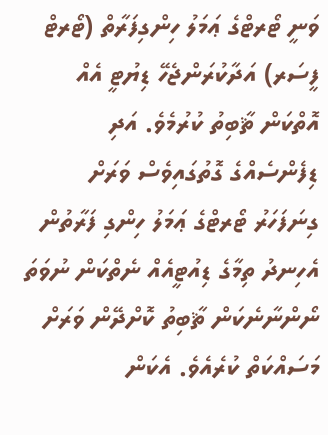ވަނީ ޓޯރޓްގެ ޢަމަލު ހިންގިފަރާތް (ޓޯރޓް ފީސަރ) އަދާކުރަންޖެހޭ ޑިޔުޓީ އެއް އޮތްކަން ޘާބިތު ކުރުމެވެ. އަދި ޑިފެންސެއްގެ ގޮތުގައިވެސް ވަރަށް ގިނަފަހަރު ޓޯރޓްގެ ޢަމަލު ހިންގި ފަރާތުން އެހިނދު ތިމާގެ ޑިއުޓީއެއް ނެތްކަން ނުވަތަ ނޯންނާނެކަން ޘާބިތު ކޮށްދޭން ވަރަށް މަސައްކަތް ކުރެއެވެ. އެކަން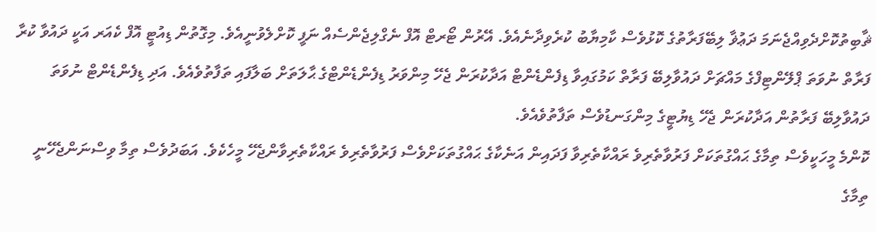ޘާބިތުކޮށްދެވިއްޖެނަމަ ދަޢުޥާ ލިބޭފަރާތުގެ ކޮޅުވެސް ކާމިޔާބު ކުރެވިދާނެއެވެ. އޭރުން ޓޯރޓް އޮފް ނެގްލިޖެންސެއް ނަފީ ކޮށްލެވުނީއެވެ. މިގޮތުން ޑިއުޓީ އޮފް ކެއަރ އަކީ ދައުވާ ކުރާ ފަރާތް ނުވަތަ ޕްލޭންޓިފްގެ މައްޗަށް ދައުވާލިބޭ ފަރާތް ކަމުގައިވާ ޑިފެންޑެންޓް އަދާކުރަން ޖެހޭ މިންވަރު ޑިފެންޑެންޓްގެ ޙާލަތަށް ބަލާފައި ތަފާތުވެއެވެ. އަދި ޑިފެންޑެންޓް ނުވަތަ ދައުވާލިބޭ ފަރާތުން އަދާކުރަން ޖެހޭ ޑިޔުޓީގެ މިންގަނޑުވެސް ތަފާތުވެއެވެ.
ކޮންމެ މީހަކީވެސް ތިމާގެ ޙައްގުތަކަށް ފަރުވާތެރިވެ ރައްކާތެރިވާ ފަދައިން އަނެކާގެ ޙައްގުތަކަށްވެސް ފަރުވާތެރިވެ ރައްކާތެރިވާންޖެހޭ މީހެކެވެ. އަބަދުވެސް ތިމާ ވިސްނަންޖެހޭނީ ތިމާގެ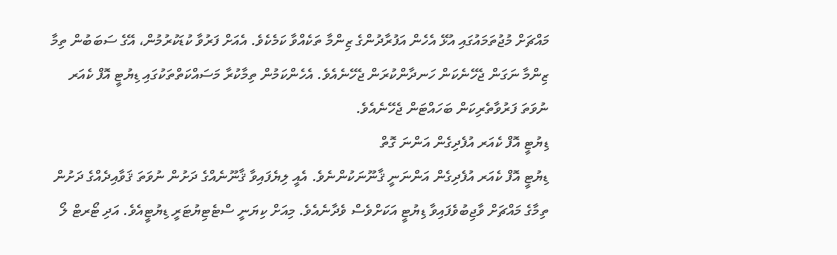މައްޗަށް މުޖުތަމައުގައި އުޅޭ އެހެން އަފުރާދުންގެ ޒިންމާ ތަކެއްވާ ކަމެކެވެ. އެއަށް ފަރުވާ ކުޑަކުރުމުން، އޭގެ ސަބަބުން ތިމާ ޒިންމާ ނަގަން ޖެހޭނެކަން ހަނދާންކުރަން ޖެހޭނެއެވެ. އެހެންކަމުން ތިމާކުރާ މަސައްކަތްތަކުގައި ޑިޔުޓީ އޮފް ކެއަރ ނުވަތަ ފަރުވާތެރިކަން ބަހައްޓަން ޖެހޭނެއެވެ.
ޑިޔުޓީ އޮފް ކެއަރ އުފެދިގެން އަންނަ ގޮތް
ޑިޔުޓީ އޮފް ކެއަރ އުފެދިގެން އަންނަނީ ޤާނޫނަކުންނެވެ. އެއީ ލިޔެފައިވާ ޤާނޫނެއްގެ ދަށުން ނުވަތަ ޤަވާއިދެއްގެ ދަށުން ތިމާގެ މައްޗަށް ވާޖިބުވެފައިވާ ޑިޔުޓީ އަކަށްވެސް ވެދާނެއެވެ. މިއަށް ކިޔަނީ ސްޓެޓިޔުޓަރީ ޑިޔުޓީއެވެ. އަދި ޓޯރޓް ލޯ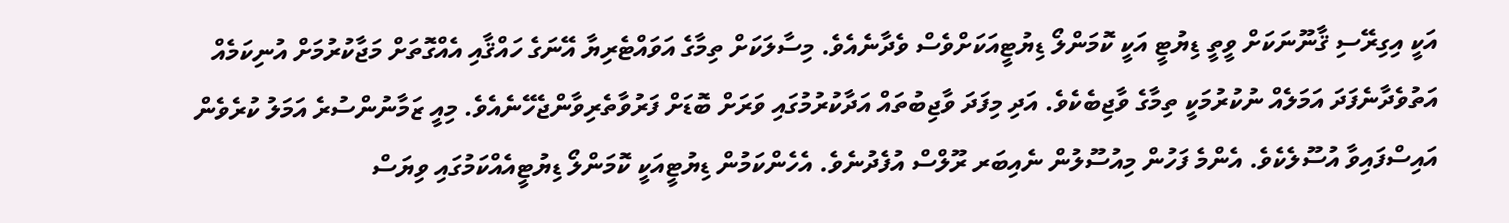އަކީ އިގިރޭސި ޤާނޫނަކަށް ވީތީ ޑިޔުޓީ އަކީ ކޮމަންލޯ ޑިޔުޓީއަކަށްވެސް ވެދާނެއެވެ. މިސާލަކަށް ތިމާގެ އަވައްޓެރިޔާ އޭނަގެ ހައްޤާއި އެއްގޮތަށް މަޖާކުރުމަށް އުނިކަމެއް އަތުވެދާނެފަދަ އަމަލެއް ނުކުރުމަކީ ތިމާގެ ވާޖިބެކެވެ. އަދި މިފަދަ ވާޖިބުތައް އަދާކުރުމުގައި ވަރަށް ބޮޑަށް ފަރުވާތެރިވާންޖެހޭނެއެވެ. މިއީ ޒަމާނުންސުރެ އަމަލު ކުރެވެން އައިސްފައިވާ އުސޫލެކެވެ. އެންމެ ފަހުން މިއުސޫލުން ނެއިބަރ ރޫލްސް އުފެދުނެވެ. އެހެންކަމުން ޑިޔުޓީއަކީ ކޮމަންލޯ ޑިޔުޓީއެއްކަމުގައި ވިޔަސް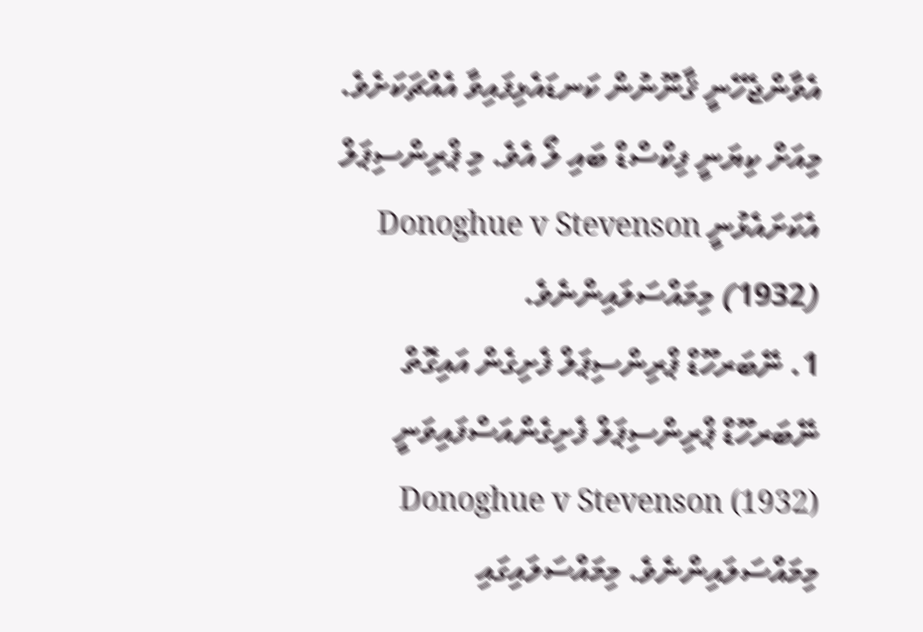އެވާންޖެހޭނީ ޤާނޫނުން ކަނޑައެޅިފައިވާ އެއްޗަކަށެވެ. މިއަށް ކިޔަނީ ފިކްސްޑް ބައި ލޯ އެވެ. މި ޕްރިންސިޕަލް އެކަށައެޅުނީ Donoghue v Stevenson (1932) މިމައްސަލައިންނެވެ.
1. ނޭބަރހޫޑް ޕްރިންސިޕަލް ފެށިގެން އައިގޮތް
ނޭބަރހޫޑް ޕްރިންސިޕަލް ފެށިގެންއަސްފައިވަނީ Donoghue v Stevenson (1932) މިމައްސަލައިންނެވެ. މިމައްސަލައިގައި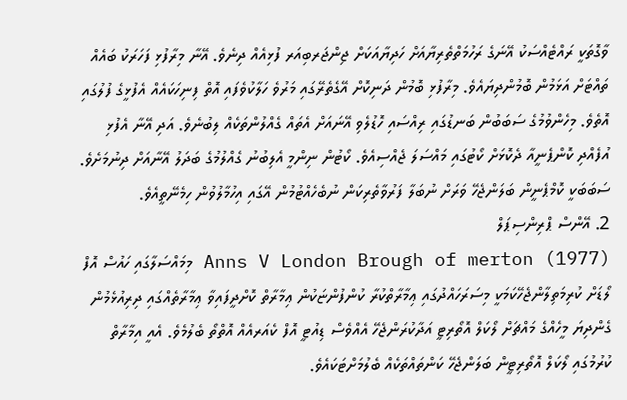ވާގޮތަކީ ރައްޓެއްސަކު އޭނަގެ ރަހުމަތްތެރިޔާއަށް ހަދިޔާއަކަށް ޖިންޖަރބިއަރ ފުޅިއެއް ދިނެވެ. އޭނާ މިރާފުޅި ފަހަރަކު ބައެއް ތައްޓަށް އަޅަމުން ބޮމުންދިޔައެވެ. މިރާފުޅި ބޮމުން ދަނިކޮށް އޭގެތެރޭގައި މަރުވެ ހަލާކުވެފައި އޮތް ފިނިހަކައެއް އެފުޅީގެ ފުލުގައި އޮތެވެ. މިހެންވުމުގެ ސަބަބުން ބަނޑުގައި ރިއްސައި ހޮޑުލެވި އޭނައަށް އެތައް ގެއްލުންތަކެއް ލިބުނެވެ. އަދި އޭނާ އެފުޅި އުފެއްދި ކޮންޕެނީއާ ދެކޮޅަށް ކޯޓުގައި މައްސަލަ ޖެއްސިއެވެ. ކޯޓުން ނިންމީ އެލިބުނު ގެއްލުމުގެ ބަދަލު އޭނާއަށް ދިނުމަށެވެ. ސަބަބަކީ ކޮމްޕެނީން ބަލަންޖެހޭ ވަރަށް ނުބަލާ ފަރުވާތެރިކަން ނުބެހެއްޓުމުން އޭގައި އިހުމާލުވުން ހިމެނޭތީއެވެ.
2. އޭންސް ޕްރިންސިޕަލް
Anns V London Brough of merton (1977) މިމައްސަލާގައި ހައުސް އޮފް ލޯޑަށް ކުރިމަތިލާންޖެހޭކަމަކީ މިސަރަހައްދުގައި ޢިމާރާތްކުރާ ކުންފުންޏަކުން ޢިމާރާތް ކޮށްދީފައިވާ ޢިމާރާތެއްގައި ދިރިއުޅެމުން ގެންދިޔަ މީހެއްގެ މައްޗަށް ލޯކަލް އޮތޯރިޓީ އަދާކުރަންޖެހޭ އެއްވެސް ޑިއުޓީ އޮފް ކެއަރއެއް އޮތްތޯ ބެލުމެވެ. އެއީ އިމާރާތް ކުރުމުގައި ލޯކަލް އޮތޯރިޓީން ބަލަންޖެހޭ ކަންތައްތަކެއް ބެލުމަށްޓަކައެވެ.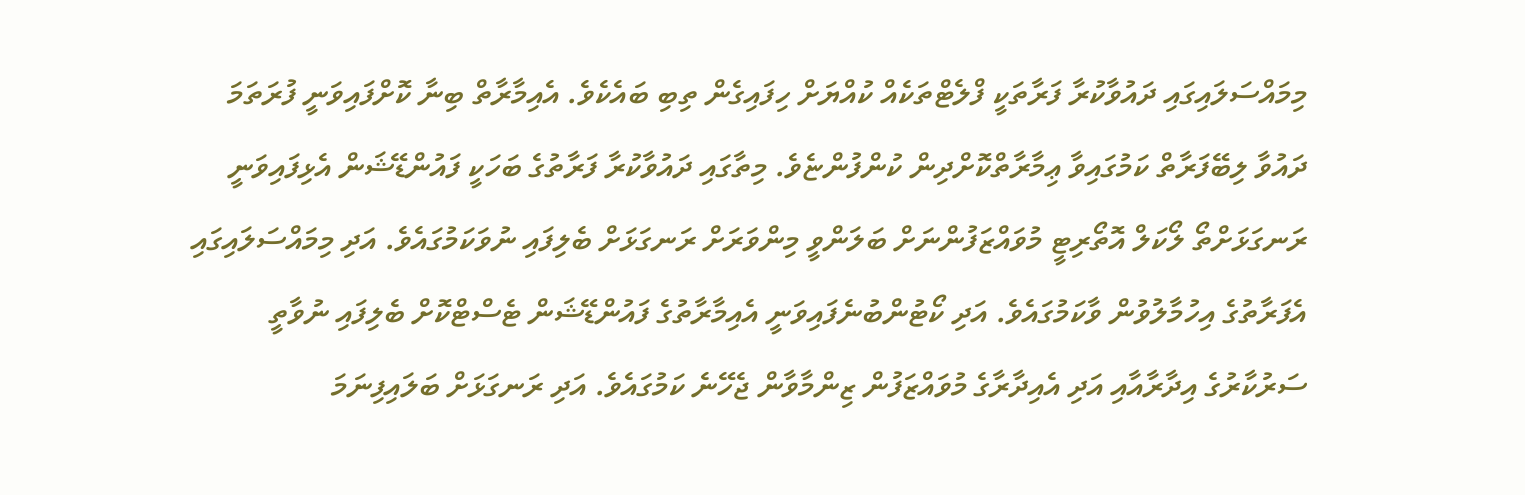މިމައްސަލައިގައި ދައުވާކުރާ ފަރާތަކީ ފްލެޓްތަކެއް ކުއްޔަށް ހިފައިގެން ތިބި ބައެކެވެ. އެއިމާރާތް ބިނާ ކޮށްފައިވަނީ ފުރަތަމަ ދައުވާ ލިބޭފަރާތް ކަމުގައިވާ ޢިމާރާތްކޮށްދިން ކުންފުންޏެވެ. މިތާގައި ދައުވާކުރާ ފަރާތުގެ ބަހަކީ ފައުންޑޭޝަން އެޅިފައިވަނީ ރަނގަޅަށްތޯ ލޯކަލް އޮތޯރިޓީ މުވައްޒަފުންނަށް ބަލަންވީ މިންވަރަށް ރަނގަޅަށް ބެލިފައި ނުވަކަމުގައެވެ. އަދި މިމައްސަލައިގައި އެފަރާތުގެ އިހުމާލުވުން ވާކަމުގައެވެ. އަދި ކޯޓުންބުނެފައިވަނީ އެއިމާރާތުގެ ފައުންޑޭޝަން ޓެސްޓްކޮށް ބެލިފައި ނުވާތީ ސަރުކާރުގެ އިދާރާއާއި އަދި އެއިދާރާގެ މުވައްޒަފުން ޒިންމާވާން ޖެހޭނެ ކަމުގައެވެ. އަދި ރަނގަޅަށް ބަލައިފިނަމަ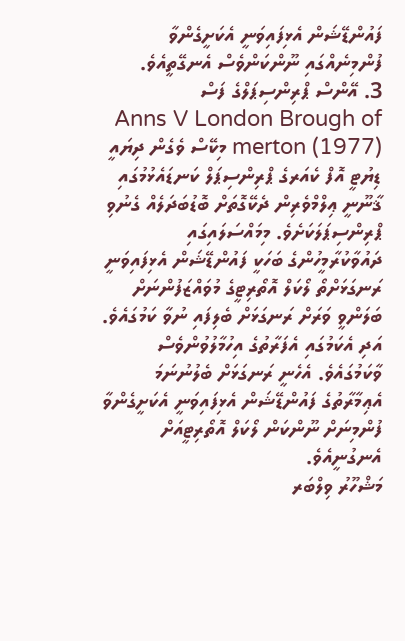ފައުންޑޭޝަން އެޅިފައިވަނީ އެކަށީގެންވާ ފުންމިނެއްގައި ނޫންކަންވެސް އެނގޭތީއެވެ.
3. އޭންސް ޕްރިންސިޕަލްގެ ފަސް
Anns V London Brough of merton (1977) މިކޭސް ވެގެން ދިޔައީ ޑިޔުޓީ އޮފް ކެއަރގެ ޕްރިންސިޕަލް ކަނޑައެޅުމުގައި ޤާނޫނީ ޢިލްމްވެރިން ދެކޭގޮތަށް ބޮޑުބަދަލެއް ގެނުވި ޕްރިންސިޕަލަކަށެވެ. މިމައްސަލައިގައި ދައުވާކުރާމީހުންގެ ބަހަކީ ފައުންޑޭޝަން އެޅިފައިވަނީ ރަނގަޅަށްތޯ ލޯކަލް އޮތޯރިޓީގެ މުވައްޒަފުންނަށް ބަލަންވީ ވަރަށް ރަނގަޅަށް ބެލިފައި ނުވާ ކަމުގައެވެ. އަދި އެކަމުގައި އެފަރާތުގެ އިހުމާލުވުންވެސް ވާކަމުގައެވެ. އެހެނީ ރަނގަޅަށް ބެލުނުނަމަ އެޢިމާރާތުގެ ފައުންޑޭޝަން އެޅިފައިވަނީ އެކަށީގެންވާ ފުންމިނަށް ނޫންކަން ލޯކަލް އޮތޯރިޓީއަށް އެނގުނީއެވެ.
މަޝްހޫރު ވިލްބަރ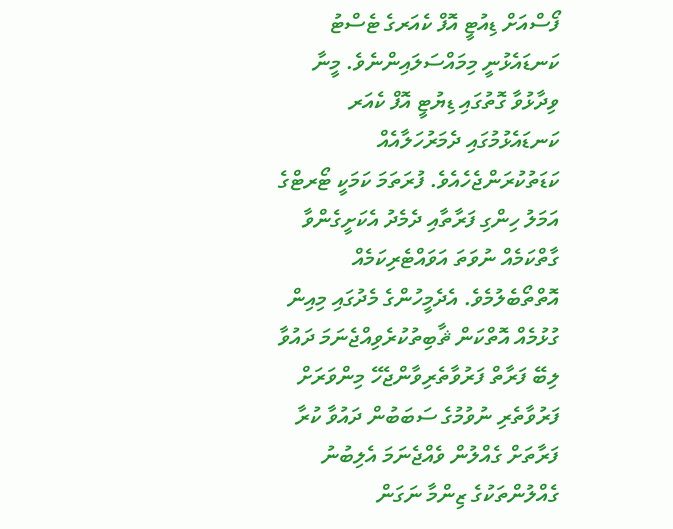ފޯސްއަށް ޑިއުޓީ އޮފް ކެއަރގެ ޓެސްޓު ކަނޑައެޅުނީ މިމައްސަލައިންނެވެ. މީނާ ވިދާޅުވާ ގޮތުގައި ޑިޔުޓީ އޮފް ކެއަރ ކަނޑައެޅުމުގައި ދެމަރުހަލާއެއް ކަޑަތުކުރަންޖެހެއެވެ. ފުރަތަމަ ކަމަކީ ޓޯރޓްގެ އަމަލު ހިންގި ފަރާތާއި ދެމެދު އެކަށީގެންވާ ގާތްކަމެއް ނުވަތަ އަވައްޓެރިކަމެއް އޮތްތޯބެލުމެވެ. އެދެމީހުންގެ މެދުގައި މިއިން ގުޅުމެއް އޮތްކަން ޘާބިތުކުރެވިއްޖެނަމަ ދައުވާ ލިބޭ ފަރާތް ފަރުވާތެރިވާންޖެހޭ މިންވަރަށް ފަރުވާތެރި ނުވުމުގެ ސަބަބުން ދައުވާ ކުރާ ފަރާތަށް ގެއްލުން ވެއްޖެނަމަ އެލިބުނު ގެއްލުންތަކުގެ ޒިންމާ ނަގަން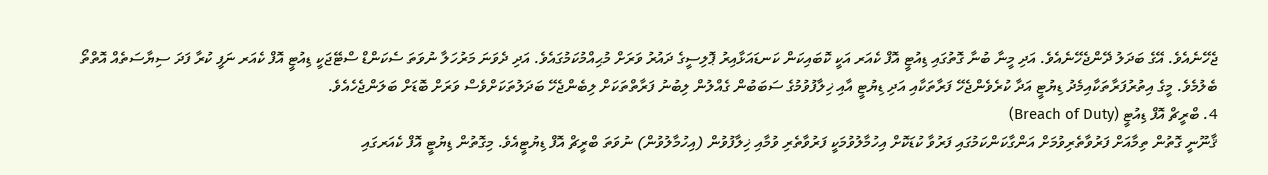ޖެހޭނެއެވެ. އޭގެ ބަދަލު ދޭންޖެހޭނެއެވެ. އަދި މީނާ ބުނާ ގޮތުގައި ޑިއުޓީ އޮފް ކެއަރ އަކީ ކޮބައިކަން ކަނޑައަޅާއިރު ޕޮލިސީގެ ދައުރު ވަރަށް މުޙިއްމުކަމުގައެވެ. އަދި ދެވަނަ މަރުހަލާ ނުވަތަ ސެކަންޑް ސްޓޭޖަކީ ޑިއުޓީ އޮފް ކެއަރ ނަފީ ކުރާ ފަދަ ސިޔާސަތެއް އޮތްތޯ ބެލުމެވެ. މީގެ އިތުރުފަރާތަކާއިމެދު ޑިޔުޓީ އަދާ ކުރެވެންޖެހޭ ފަރާތަކާއި އަދި ޑިޔުޓީ އާއި ޚިލާފުވުމުގެ ސަބަބުން ގެއްލުން ލިބުނު ފަރާތްތަކަށް ލިބެންޖެހޭ ބަދަލުތަކަށްވެސް ވަރަށް ބޮޑަށް ބަލަންޖެހެއެވެ.
4. ބްރީޗް އޮފް ޑިއުޓީ (Breach of Duty)
ޤާނޫނީ ގޮތުން ތިމާއަށް ފަރުވާތެރިވުމަށް އަންގާކަންކަމުގައި ފަރުވާ ކުޑަކޮށް އިހުމާލުވުމަކީ ފަރުވާތެރި ވުމާއި ޚިލާފުވުން (އިހުމާލުވުން) ނުވަތަ ބްރީޗް އޮފް ޑިޔުޓީއެވެ. މިގޮތުން ޑިޔުޓީ އޮފް ކެއަރގައި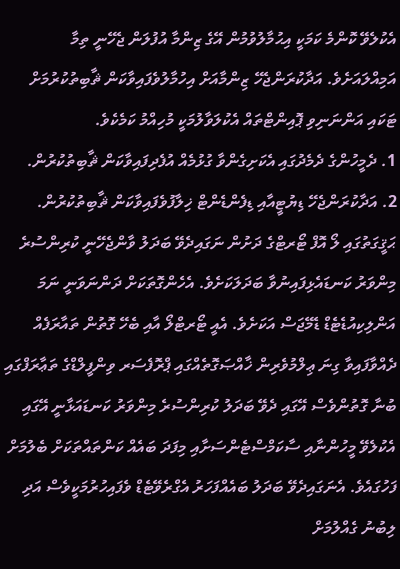އެކުލެވޭ ކޮންމެ ކަމަކީ އިޙުމާލުވުމުން އޭގެ ޒިންމާ އުފުލަން ޖެހޭނީ ތިމާ އަމިއްލައަށެވެ. އަދާކުރަންޖެހޭ ޒިންމާއަށް އިހުމާލުވެފައިވާކަން ޘާބިތުކުރުމަށް ޓަކައި އަންނަނިވި ޕޮއިންޓްތައް އެކުލަވާލުމަކީ މުހިއްމު ކަމެކެވެ.
1. ދެމީހުންގެ ދެމެދުގައި އެކަށިގެންވާ ގުޅުމެއް އުފެދިފައިވާކަން ޘާބިތުކުރުން.
2. އަދާކުރަންޖެހޭ ޑިޔުޓީއާއި ޑިފެންޑެންޓް ޚިލާފުވެފައިވާކަން ޘާބިތުކުރުން.
ޙަޤީގަތުގައި ލޯ އޮފް ޓޯރޓްގެ ދަށުން ނަގައިދެވޭ ބަދަލު ވާންޖެހޭނީ ކުރިންސުރެ މިންވަރު ކަނޑައެޅިފައިނުވާ ބަދަލަކަށެވެ. އެހެންގޮތަކަށް ދަންނަވަނީ ނަމަ އަންލިކިއުޑެޓެޑް ޑެމޭޖަސް އަކަށެވެ. އެއީ ޓޯރޓްލޯ އާއި ބެހޭ ގޮތުން ތައާރަފެއް ދެއްވާފައިވާ ގިނަ ޢިލްމުވެރިން ޚާއްޞަގޮތެއްގައި ޕްރޮފެސަރ ވިންފީލްޑްގެ ތަޢާރަފްގައި ބުނާ ގޮތުންވެސް އޭގައި ދެވޭ ބަދަލު ކުރިންސުރެ މިންވަރު ކަނޑައަޅާނީ އޭގައި އެކުލެވޭ މީހުންނާއި ސާކަމްސްޓެންސަށާއި މިފަދަ ބައެއް ކަންތައްތަކަށް ބެލުމަށް ފަހުގައެވެ. އެނަގައިދެވޭ ބަދަލު ބައެއްފަހަރު އެގްރެވޭޓެޑް ވެފައިހުރުމަކީވެސް އަދި ލިބުނު ގެއްލުމަށް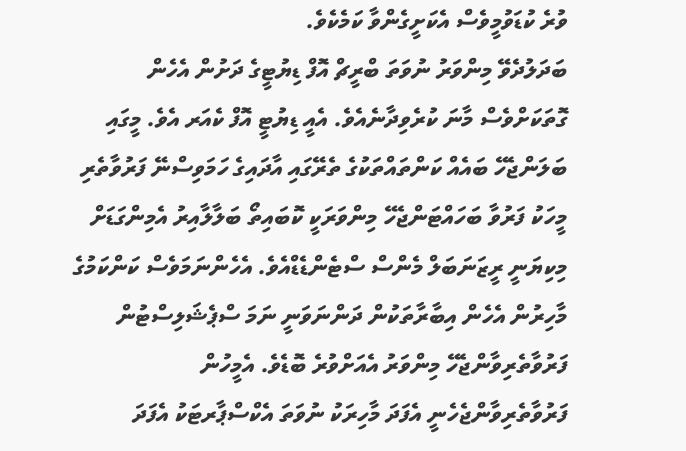ވުރެ ކުޑަވުމީވެސް އެކަށީގެންވާ ކަމެކެވެ.
ބަދަލުދެވޭ މިންވަރު ނުވަތަ ބްރީޗް އޮފް ޑިޔުޓީގެ ދަށުން އެހެން ގޮތަކަށްވެސް މާނަ ކުރެވިދާނެއެވެ. އެއީ ޑިޔުޓީ އޮފް ކެއަރ އެވެ. މީގައި ބަލަންޖެހޭ ބައެއް ކަންތައްތަކުގެ ތެރޭގައި އާދައިގެ ހަމަވިސްނޭ ފަރުވާތެރި މީހަކު ފަރުވާ ބަހައްޓަންޖެހޭ މިންވަރަކީ ކޮބައިތޯ ބަލާލާއިރު އެމިންގަޑަށް މިކިޔަނީ ރީޒަނަބަލް މެންސް ސްޓެންޑެޑްއެވެ. އެހެންނަމަވެސް ކަންކަމުގެ މާހިރުން އެހެން އިބާރާތަކުން ދަންނަވަނީ ނަމަ ސްޕެޝަލިސްޓުން ފަރުވާތެރިވާންޖެހޭ މިންވަރު އެއަށްވުރެ ބޮޑެވެ. އެމީހުން ފަރުވާތެރިވާންޖެހެނީ އެފަދަ މާހިރަކު ނުވަތަ އެކްސްޕާރޓަކު އެފަދަ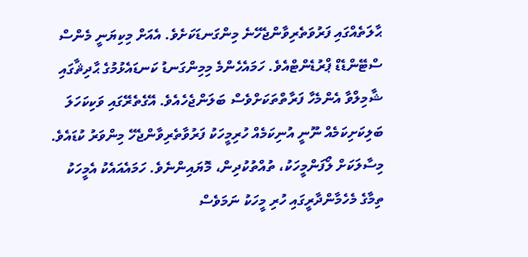ޙާލަތެއްގައި ފަރުވަތެރިވާންޖެހޭނެ މިންގަނޑަކަށެވެ. އެއަށް މިކިޔަނީ މެންސް ސްޓޭންޑެޑް ޕްރުޑެންޓްއެވެ. ހަމައެހެންމެ މިމިންގަނޑު ކަނޑައެޅުމުގެ ޙާދިޘާގައި ޝާމިލްވާ އެންމެހާ ފަރާތްތަކަށްވެސް ބަލަންޖެހެއެވެ. އޭގެތެރޭގައި ވަކިކަހަލަ ބަލިކަށިކަމެއް ނޫނީ އުނިކަމެއް ހުރިމީހަކު ފަރުވާތެރިވާންޖެހޭ މިންވަރު ކުޑައެވެ. މިސާލަކަށް ލޯފަންމީހަކު، ތުއްތުކުދިން، މޮޔައިންނެވެ. ހަމައެއައެކު އެމީހަކު ތިމާގެ މެހެމާންދާރީގައި ހުރި މީހަކު ނަމަވެސް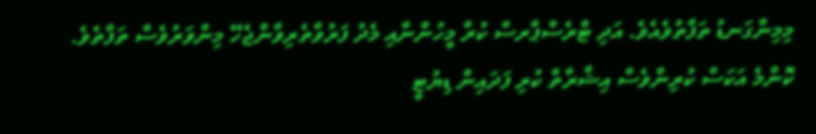މިމިންގަނޑު ތަފާތުވެއެވެ. އަދި ޓްރެސްޕާރސް ކުރާ މީހުންނާއި މެދު ފަރުވާތެރިވާންޖެހޭ މިންވަރުވެސް ތަފާތެވެ. ކޮންމެ އަކަސް ކުރިންވެސް އިޝާރާތް ކުރި ފަދައިން ޑިޔުޓީ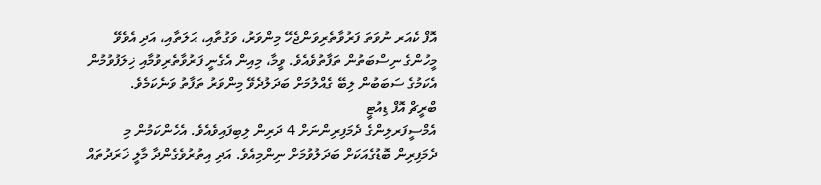އޮފް ކެއަރ ނުވަތަ ފަރުވާތެރިވަންޖެހޭ މިންވަރު، ވަގުތާއި، ޙަލަތާއި، އަދި އެވެވޭ މީހުންގެ ނިސްބަތުން ތަފާތުވެއެވެ. ވީމާ، މިއިން އެގެނީ ފަރުވާތެރިވުމާއި ޚިލަފުވުމުން އެކަމުގެ ސަބަބުން ލިބޭ ގެއްލުމަށް ބަދަލުދެވޭ މިންވަރު ތަފާތު ވަނެކަމެވެ.
ބްރީޗް އޮފް ޑިއުޓީ
އެމްސީފަރލިންގެ ދެމަފިރިންނަށް 4 ދަރިން ލިބިފައިވެއެވެ. އެހެންކަމުން މި ދެމަފިރިން ބޮޑުގެއަކަށް ބަދަލުވުމަށް ނިންމިއެވެ. އަދި އިތުރުވެގެންދާ މާލީ ޚަރަދުތައް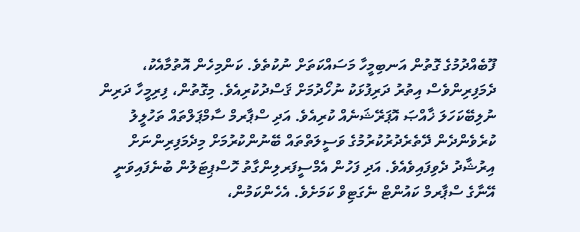ފޫބެއްދުމުގެ ގޮތުން އަނބިމީހާ މަސައްކަތަށް ނުކުތެވެ. ކަންމިހެން އޮތުމާއެކު، ދެމަފިރިންވެސް އިތުރު ދަރިފުޅަކު ނުހޯދުމަށް ޤަސްދުކުރިއެވެ. މިގޮތުން، ފިރިމީހާ ދަރިން ނުލިބޭކަހަލަ ޚާއްޞަ އޮޕަރޭޝަނެއް ކުރިއެވެ. އަދި ސްޕާރމް ސާމްޕަލްތައް ތަހުލީލު ކުރެވެންދެން ދޭތެރެދުރުކުރުމުގެ ވަސީލަތްތައް ބޭނުންކުރުމަށް މިދެމަފިރިންނަށް އިރުޝާދު ދެވިފައިވެއެވެ. އަދި ފަހުން އެމްސީފަރލިންގާތު ހޮސްޕިޓަލުން ބުނެފައިވަނީ އޭނާގެ ސްޕާރމް ކައުންޓް ނެގަޓިވް ކަމަށެވެ. އެހެންކަމުން،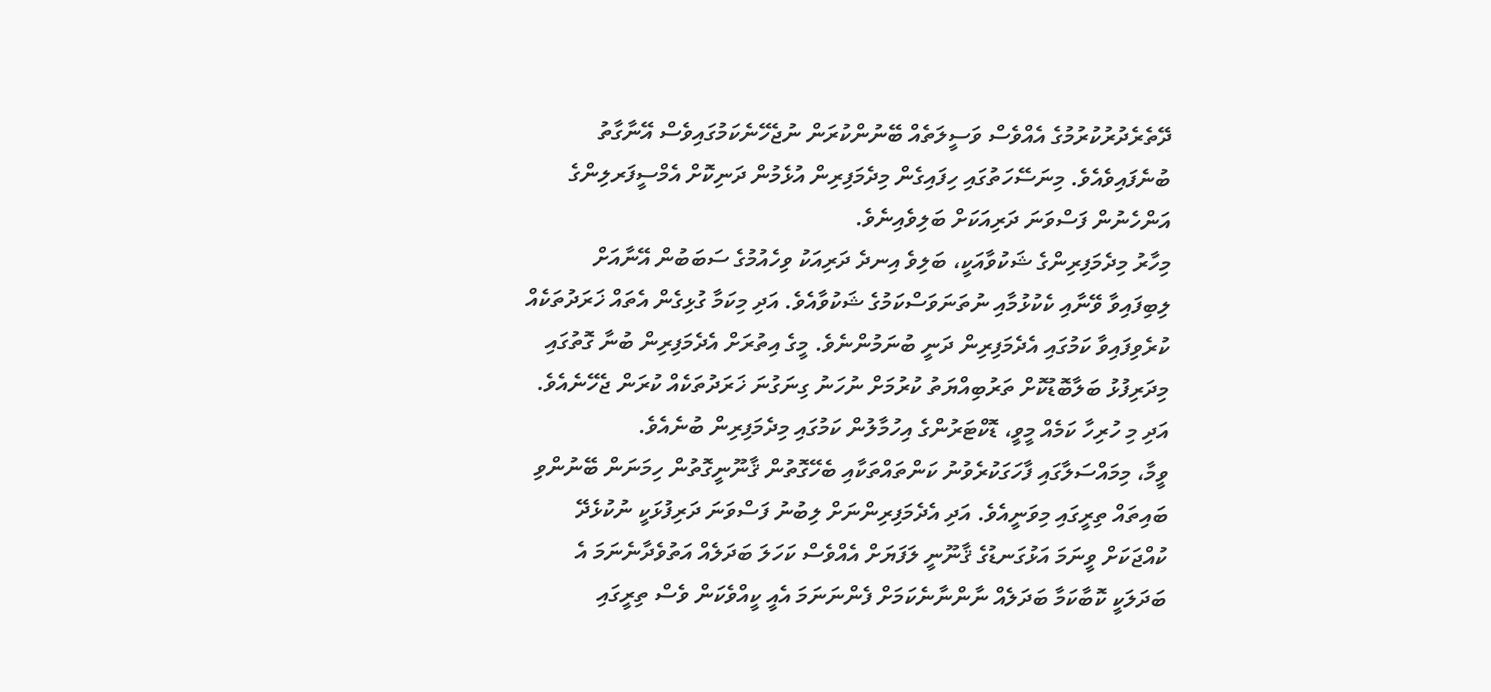ދޭތެރެދުރުކުރުމުގެ އެއްވެސް ވަސީލަތެއް ބޭނުންކުރަން ނުޖެހޭނެކަމުގައިވެސް އޭނާގާތު ބުނެފައިވެއެވެ. މިނަސޭހަތުގައި ހިފައިގެން މިދެމަފިރިން އުޅެމުން ދަނިކޮށް އެމްސީފަރލިންގެ އަންހެނުން ފަސްވަނަ ދަރިއަކަށް ބަލިވެއިނެވެ.
މިހާރު މިދެމަފިރިންގެ ޝަކުވާއަކީ، ބަލިވެ އިނދެ ދަރިއަކު ވިހެއުމުގެ ސަބަބުން އޭނާއަށް ލިބިފައިވާ ވޭނާއި ކެކުޅުމާއި ނުތަނަވަސްކަމުގެ ޝަކުވާއެވެ. އަދި މިކަމާ ގުޅިގެން އެތައް ޚަރަދުތަކެއް ކުރެވިފައިވާ ކަމުގައި އެދެމަފިރިން ދަނީ ބުނަމުންނެވެ. މީގެ އިތުރަށް އެދެމަފިރިން ބުނާ ގޮތުގައި މިދަރިފުޅު ބަލާބޮޑުކޮށް ތަރުބިއްޔަތު ކުރުމަށް ނުހަނު ގިނަގުނަ ޚަރަދުތަކެއް ކުރަން ޖެހޭނެއެވެ. އަދި މި ހުރިހާ ކަމެއް މީވީ، ޑޮކްޓަރުންގެ އިހުމާލުން ކަމުގައި މިދެމަފިރިން ބުނެއެވެ.
ވީމާ، މިމައްސަލާގައި ފާހަގަކުރެވުނު ކަންތައްތަކާއި ބެހޭގޮތުން ޤާނޫނީގޮތުން ހިމަނަން ބޭނުންވި ބައިތައް ތިރީގައި މިވަނީއެވެ. އަދި އެދެމަފިރިންނަށް ލިބުނު ފަސްވަނަ ދަރިފުޅަކީ ނުކުޅެދޭ ކުއްޖަކަށް ވީނަމަ އަޅުގަނޑުގެ ޤާނޫނީ ލަފަޔަށް އެއްވެސް ކަހަލަ ބަދަލެއް އަތުވެދާނެނަމަ އެ ބަދަލަކީ ކޮބާކަމާ ބަދަލެއް ނާންނާނެކަމަށް ފެންނަނަމަ އެއީ ކީއްވެކަން ވެސް ތިރީގައި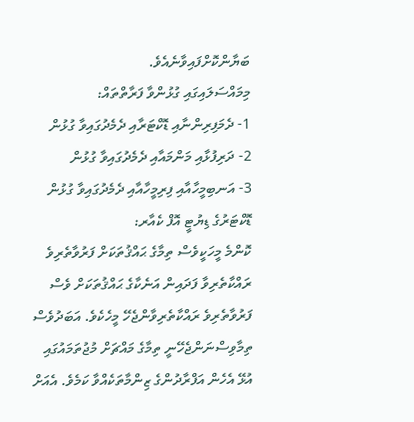ބަޔާންކޮށްފައިވާނެއެވެ.
މިމައްސަލައިގައި ގުޅުންވާ ފަރާތްތައް:
1- ދެމަފިރިންނާއި ޑޮކްޓަރާއި ދެމެދުގައިވާ ގުޅުން
2- ދަރިފުޅާއި މަންމައާއި ދެމެދުގައިވާ ގުޅުން
3- އަނބިމީހާއާއި ފިރިމީހާއާއި ދެމެދުގައިވާ ގުޅުން
ޑޮކްޓަރުގެ ޑިޔުޓީ އޮފް ކެއާރ:
ކޮންމެ މީހަކީވެސް ތިމާގެ ޙައްޤުތަކަށް ފަރުވާތެރިވެ ރައްކާތެރިވާ ފަދައިން އަނެކާގެ ޙައްޤުތަކަށް ވެސް ފަރުވާތެރިވެ ރައްކާތެރިވާންޖެހޭ މީހެކެވެ. އަބަދުވެސް ތިމާވިސްނަންޖެހޭނީ ތިމާގެ މައްޗަށް މުޖުތަމައުގައި އުޅޭ އެހެން އަފްރާދުންގެ ޒިންމާތަކެއްވާ ކަމެވެ. އެއަށް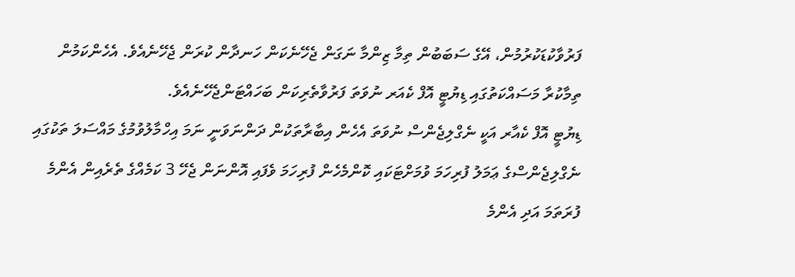ފަރުވާކުޑަކުރުމުން، އޭގެ ސަބަބުން ތިމާ ޒިންމާ ނަގަން ޖެހޭނެކަން ހަނދާން ކުރަން ޖެހޭނެއެވެ. އެހެންކަމުން ތިމާކުރާ މަސައްކަތުގައި ޑިޔުޓީ އޮފް ކެއަރ ނުވަތަ ފަރުވާތެރިކަން ބަހައްޓަންޖެހޭނެއެވެ.
ޑިޔުޓީ އޮފް ކެއާރ އަކީ ނެގްލިޖެންސް ނުވަތަ އެހެން އިބާރާތަކުން ދަންނަވަނީ ނަމަ އިހްމާލުވުމުގެ މައްސަލަ ތަކުގައި ނެގްލިޖެންސްގެ ޢަމަލު ފުރިހަމަ ވުމަށްޓަކައި ކޮންމެހެން ފުރިހަމަ ވެފައި އޮންނަން ޖެހޭ 3 ކަމެއްގެ ތެރެއިން އެންމެ ފުރަތަމަ އަދި އެންމެ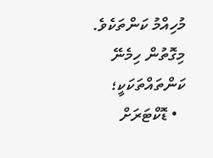މުހިއްމު ކަންތަކެވެ. މިގޮތުން ހިމެނޭ ކަންތައްތަކަކީ؛
  • ޑޮކްޓަރަށް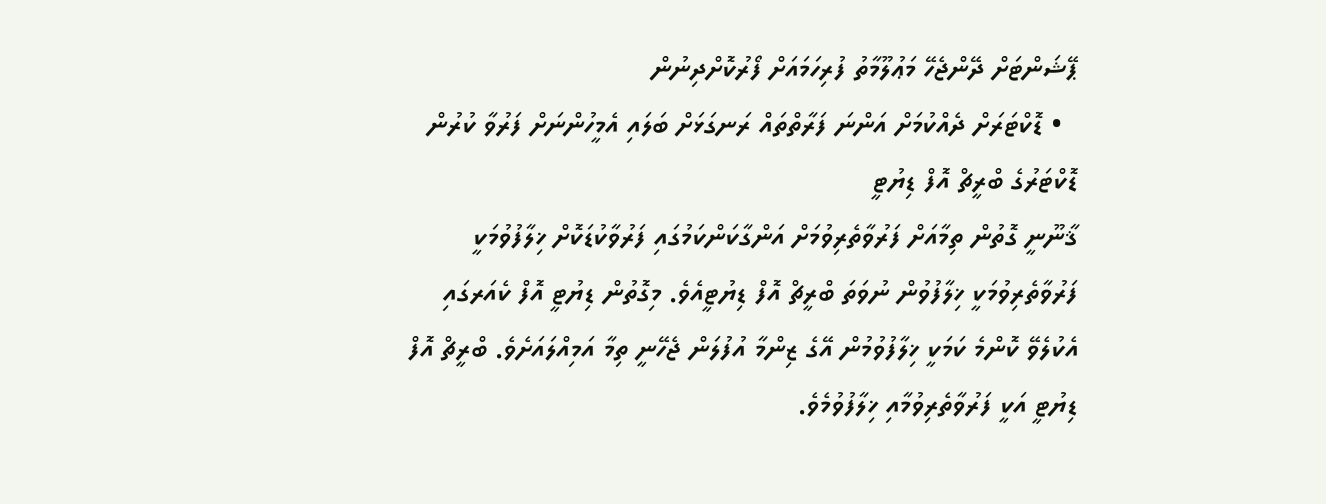ޕޭޝަންޓަށް ދޭންޖެހޭ މަޢުލޫމާތު ފުރިހަމައަށް ފޯރުކޮށްދިނުން
  • ޑޮކްޓަރަށް ދެއްކުމަށް އަންނަ ފަރާތްތައް ރަނގަޅަށް ބަލައި އެމީހުންނަށް ފަރުވާ ކުރުން
ޑޮކްޓަރުގެ ބްރީޗް އޮފް ޑިޔުޓީ
ޤާނޫނީ ގޮތުން ތިމާއަށް ފަރުވާތެރިވުމަށް އަންގާކަންކަމުގައި ފަރުވާކުޑަކޮށް ޚިލާފުވުމަކީ ފަރުވާތެރިވުމަކީ ޚިލާފުވުން ނުވަތަ ބްރީޗް އޮފް ޑިޔުޓީއެވެ. މިގޮތުން ޑިޔުޓީ އޮފް ކެއަރގައި އެކުލެވޭ ކޮންމެ ކަމަކީ ޚިލާފުވުމުން އޭގެ ޒިންމާ އުފުލަން ޖެހޭނީ ތިމާ އަމިއްލައަށެވެ. ބްރީޗް އޮފް ޑިޔުޓީ އަކީ ފަރުވާތެރިވުމާއި ޚިލާފުވުމެވެ.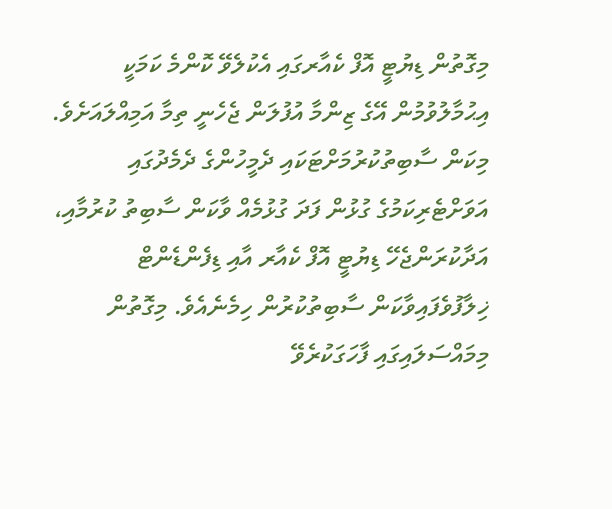މިގޮތުން ޑިޔުޓީ އޮފް ކެއާރގައި އެކުލެވޭ ކޮންމެ ކަމަކީ އިޙުމާލުވުމުން އޭގެ ޒިންމާ އުފުލަން ޖެހެނީ ތިމާ އަމިއްލައަށެވެ. މިކަން ސާބިތުކުރުމަށްޓަކައި ދެމީހުންގެ ދެމެދުގައި އަވަށްޓެރިކަމުގެ ގުޅުން ފަދަ ގުޅުމެއް ވާކަން ސާބިތު ކުރުމާއި، އަދާކުރަންޖެހޭ ޑިޔުޓީ އޮފް ކެއާރ އާއި ޑިފެންޑެންޓް ޚިލާފުވެފައިވާކަން ސާބިތުކުރުން ހިމެނެއެވެ. މިގޮތުން މިމައްސަލައިގައި ފާހަގަކުރެވޭ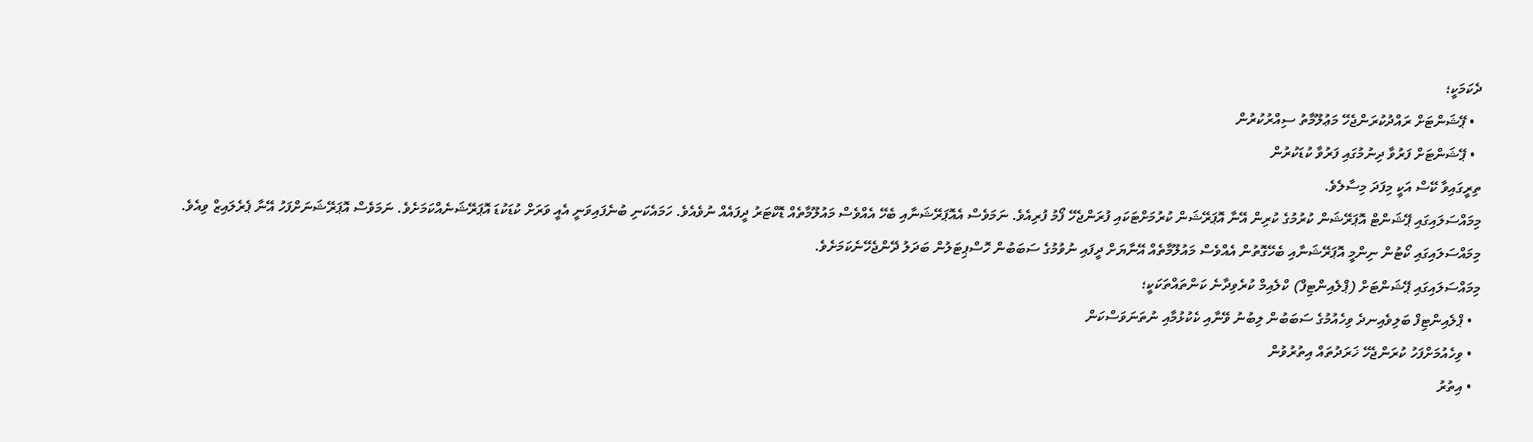ދެކަމަކީ؛
  • ޕޭޝަންޓަށް ރައްދުކުރަންޖެހޭ މަޢުލޫމާތު ސިއްރުކުރުން
  • ޕޭޝަންޓަށް ފަރުވާ ދިނުމުގައި ފަރުވާ ކުޑަކުރުން
ތިރީގައިވާ ކޭސް އަކީ މިފަދަ މިސާލެވެ.
މިމައްސަލައިގައި ޕޭޝަންޓް އޮޕަރޭޝަން ކުރުމުގެ ކުރިން އޭނާ އޮޕަރޭޝަން ކުރުމަށްޓަކައި ފުރަންޖެހޭ ފޯމު ފުރިއެވެ. ނަމަވެސް އެއޮޕަރޭޝަނާއި ބެހޭ އެއްވެސް މައުލޫމާތެއް ޑޮކްޓަރު ދީފައެއް ނުވެއެވެ. ހަމައެކަނި ބުނެފައިވަނީ އެއީ ވަރަށް ކުޑަކުޑަ އޮޕަރޭޝަނެއްކަމަށެވެ. ނަމަވެސް އޮޕަރޭޝަނަށްފަހު އޭނާ ޕެރެލައިޒް ވިއެވެ.
މިމައްސަލައިގައި ކޯޓުން ނިންމީ އޮޕަރޭޝަނާއި ބެހޭގޮތުން އެއްވެސް މައުލޫމާތެއް އޭނާޔަށް ދީފައި ނުވުމުގެ ސަބަބުން ހޮސްޕިޓަލުން ބަދަލު ދޭންޖެހޭނެކަމަށެވެ.
މިމައްސަލައިގައި ޕޭޝަންޓަށް (ޕްލެއިންޓިފް) ކްލެއިމް ކުރެވިދާނެ ކަންތައްތަކަކީ؛
  • ޕްލެއިންޓިފް ބަލިވެއިނދެ ވިހެއުމުގެ ސަބަބުން ލިބުނު ވޭނާއި ކެކުޅުމާއި ނުތަނަވަސްކަން
  • ވިހެއުމަށްފަހު ކުރަންޖެހޭ ޚަރަދުތައް އިތުރުވުން
  • އިތުރު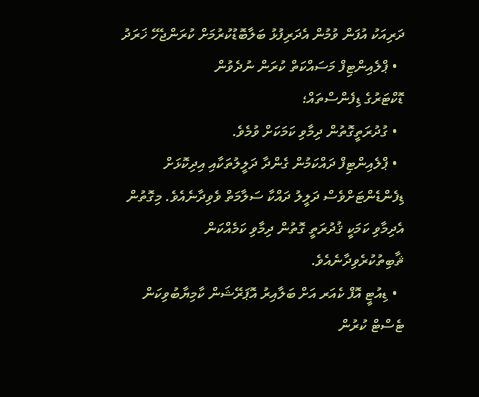ދަރިއަކު އުފަން ވުމުން އެދަރިފުޅު ބަލާބޮޑުކުރުމަށް ކުރަންޖެހޭ ޚަރަދު
  • ޕްލެއިންޓިފް މަސައްކަތް ކުރަން ނުދެވުން
ޑޮކްޓަރުގެ ޑިފެންސްތައް؛
  • ގުދުރަތީގޮތުން ދިމާވި ކަމަކަށް ވުމެވެ.
  • ޕްލެއިންޓިފް ދައްކަމުން ގެންދާ ދަލީލުތަކާއި އިދިކޮޅަށް ޑިފެންޑެންޓަށްވެސް ދަލީލު ދައްކާ ސަލާމަތް ވެވިދާނެއެވެ. މިގޮތުން އެދިމާވި ކަމަކީ ޤުދުރަތީ ގޮތުން ދިމާވި ކަމެއްކަން ޘާބިތުކުރެވިދާނެއެވެ.
  • ޑިއުޓީ އޮފް ކެއަރ އަށް ބަލާއިރު އޮޕަރޭޝަން ކާމިޔާބުވިކަން ޓެސްޓް ކުރުން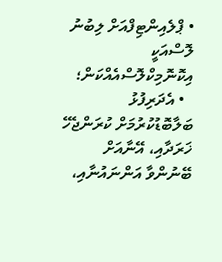• ޕްލެއިންޓިފްއަށް ލިބުނު ލޮސްއަކީ އިކޮނޮމިކްލޮސްއެއްކަން؛
  • އެދަރިފުޅު ބަލާބޮޑުކުރުމަށް ކުރަންޖެހޭ ޚަރަދާއި، އޭނާއަށް ބޭނުންވާ އަންނައުނާއި،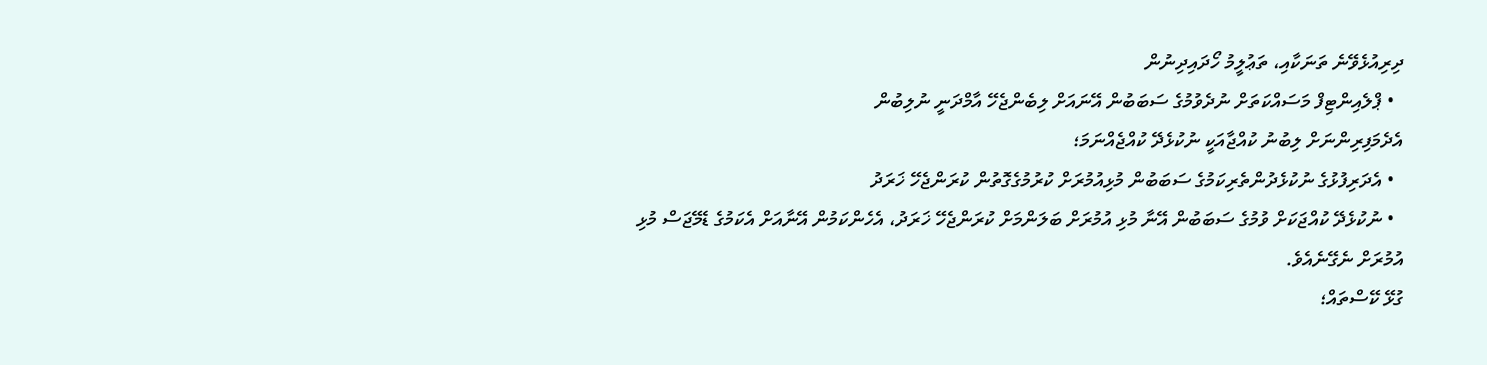ދިރިއުޅެވޭނެ ތަނަކާއި، ތަޢުލީމު ހޯދައިދިނުން
  • ޕްލެއިންޓިފް މަސައްކަތަށް ނުދެވުމުގެ ސަބަބުން އޭނައަށް ލިބެންޖެހޭ އާމްދަނީ ނުލިބުން
އެދެމަފިރިންނަށް ލިބުނު ކުއްޖާއަކީ ނުކުޅެދޭ ކުއްޖެއްނަމަ؛
  • އެދަރިފުޅުގެ ނުކުޅެދުންތެރިކަމުގެ ސަބަބުން މުޅިއުމުރަށް ކުރުމުގެގޮތުން ކުރަންޖެހޭ ޚަރަދު
  • ނުކުޅެދޭ ކުއްޖަކަށް ވުމުގެ ސަބަބުން އޭނާ މުޅި އުމުރަށް ބަލަންމަށް ކުރަންޖެހޭ ޚަރަދު، އެހެންކަމުން އޭނާއަށް އެކަމުގެ ޑެމޭޖަސް މުޅި އުމުރަށް ނެގޭނެއެވެ.
ގުޅޭ ކޭސްތައް؛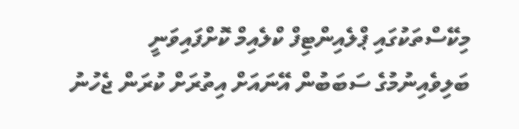މިކޭސްތަކުގައި ޕްލެއިންޓިފް ކްލެއިމް ކޮށްފައިވަނީ ބަލިވެއިނުމުގެ ސަބަބުން އޭނައަށް އިތުރަށް ކުރަން ޖެހުނު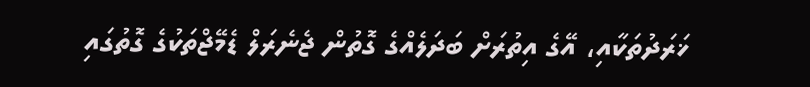ޚަރަދުތަކާއި، އޭގެ އިތުރަށް ބަދަލެއްގެ ގޮތުން ޖެނެރަލް ޑެމޭޖްތަކުގެ ގޮތުގައި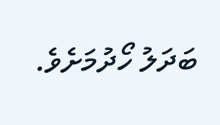ބަދަލު ހޯދުމަށެވެ.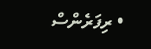• ރިފަރެންސް